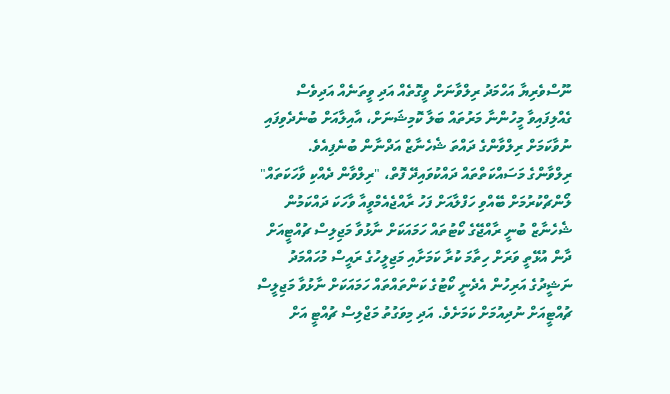ނޫސްވެރިޔާ އަހްމަދު ރިލްވާނަށް ވީގޮތެއް އަދި ވީތަނެއް އަދިވެސް ގެއްލިފައިވާ މީހުންނާ މަރުތައް ބަލާ ކޮމިޝަނަށް، އާއިލާއަށް ބުނެދެވިފައި ނުވާކަމަށް ރިލްވާންގެ ދައްތަ ޝެހެނާޒް އަދްނާން ބުނެފިއެވެ.
ރިލްވާންގެ މަސައްކަތްތައް ދައްކުވައިދޭ ފޮތް، "ރިލްވާން ދެއްކި ވާހަކަތައް" ލޯންޗްކުރުމަށް ބޭއްވި ހަފްލާއަށް ފަހު ރާއްޖެއެމްވީއާ ވާހަކަ ދައްކަމުން ޝެހެނާޒް ބުނީ ރާއްޖޭގެ ކޯޓުތައް ހަމައަކަށް ނާޅުވާ މަޖިލިސް ޗުއްޓީއަށް ދާން އުޅޭތީ ވަރަށް ހިތާމަ ކުރާ ކަމަށާއި މަޖިލީހުގެ ރައީސް މުހައްމަދު ނަޝީދުގެ އަރިހުން އެދެނީ ކޯޓުގެ ކަންތައްތައް ހަމައަކަށް ނާޅުވާ މަޖިލީސް ޗުއްޓީއަށް ނުދިއުމަށް ކަމަށެވެ. އަދި މިވަގުތު މަޖްލިސް ޗުއްޓީ އަށް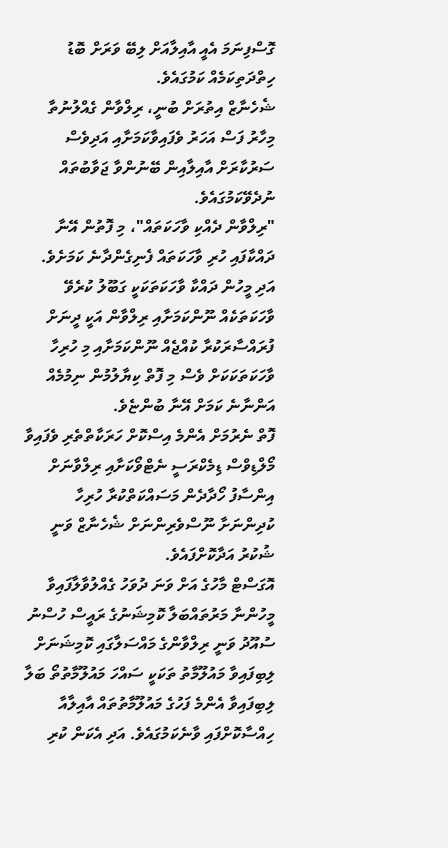ގޮސްފިނަމަ އެއީ އާއިލާއަށް ލިބޭ ވަރަށް ބޮޑު ހިތްދަތިކަމެއް ކަމުގައެވެ.
ޝެހެނާޒް އިތުރަށް ބުނީ، ރިލްވާން ގެއްލުނުތާ މިހާރު ފަސް އަހަރު ވެފައިވާކަމަށާއި އަދިވެސް ސަރުކާރަށް އާއިލާއިން ބޭނުންވާ ޖަވާބުތައް ނުދެވޭކަމުގައެވެ.
"ރިލްވާން ދެއްކި ވާހަކަތައް"، މި ފޮތުން އޭނާ ދައްކާފައި ހުރި ވާހަކަތައް ފެނިގެންދާނެ ކަމަށެވެ. އަދި މީހުން ދައްކާ ވާހަކަތަކަކީ ގަބޫލު ކުރެވޭ ވާހަކަތަކެއް ނޫންކަމަށާއި ރިލްވާން އަކީ ދީނަށް ފުރައްސާރަކުރާ ކުއްޖެއް ނޫންކަމަށާއި މި ހުރިހާ ވާހަކަތަކަކަށް ވެސް މި ފޮތް ކިޔާލުމުން ނިމުމެއް އަންނާނެ ކަމަށް އޭނާ ބުންޏެވެ.
ފޮތް ނެރުމަށް އެންމެ އިސްކޮށް ހަރަކާތްތެރި ވެފައިވާ މޯލްޑިވްސް ޑިމެކްރަސީ ނެޓްވޯކަށާއި ރިލްވާނަށް އިންސާފު ހޯދާދެން މަސައްކަތްކުރާ ހުރިހާ ކުދިންނަށާ ނޫސްވެރިންނަށް ޝެހެނާޒް ވަނީ ޝުކުރު އަދާކޮށްފައެވެ.
އޮގަސްޓް މާހުގެ އަށް ވަނަ ދުވަހު ގެއްލުވާލާފައިވާ މީހުންނާ މަރުތައްބަލާ ކޮމިޝަނުގެ ރައީސް ހުސްނު ސުއޫދު ވަނީ ރިލްވާންގެ މައްސަލާގައި ކޮމިޝަނަށް ލިބިފައިވާ މައުލޫމާތު ތަކަކީ ސައްހަ މައުލޫމާތުތޯ ބަލާ ލިބިފައިވާ އެންމެ ފަހުގެ މައުލޫމާތުތައް އާއިލާއާ ހިއްސާކޮށްފައި ވާނެކަމުގައެވެ. އަދި އެކަން ކުރި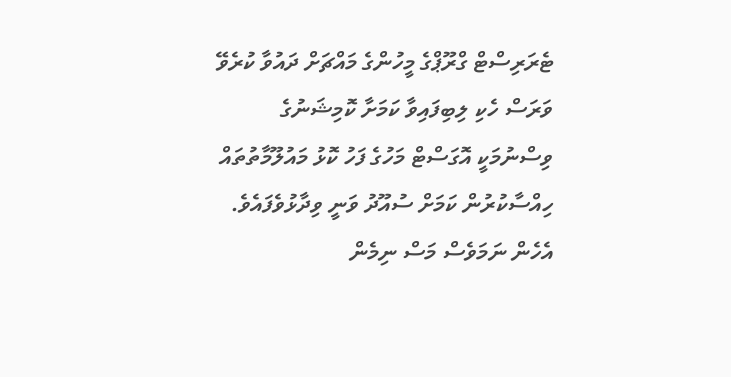ޓެރަރިސްޓް ގްރޫޕްގެ މީހުންގެ މައްޗަށް ދައުވާ ކުރެވޭ ވަރަސް ހެކި ލިބިފައިވާ ކަމަށާ ކޮމިޝަނުގެ ވިސްނުމަކީ އޮގަސްޓް މަހުގެ ފަހު ކޮޅު މައުލޫމާތުތައް ހިއްސާކުރުން ކަމަށް ސުއޫދު ވަނީ ވިދާޅުވެފައެވެ.
އެހެން ނަމަވެސް މަސް ނިމެން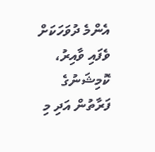އެންމެ ދުވަހަކަށް ވެފައި ވާއިރު، ކޮމިޝަނުގެ ފަރާތުން އަދި މި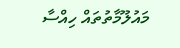މައުލޫމާތުތައް ހިއްސާ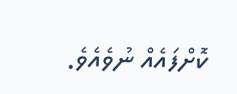ކޮށްފައެއް ނުވެއެވެ.